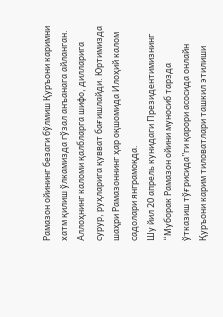Рамазон ойининг безаги бўлмиш Қуръони каримни хатм қилиш ўлкамизда гўзал анъанага айланган. Аллоҳнинг каломи қалбларга шифо, дилларига сурур, руҳларига қувват бағишлайди. Юртимизда шаҳри Рамазоннинг ҳар оқшомида Илоҳий калом садолари янграмоқда.
Шу йил 20 апрель кунидаги Президентимизнинг “Муборак Рамазон ойини муносиб тарзда ўтказиш тўғрисида”ги қарори асосида онлайн Қуръони карим тиловатлари ташкил этилиши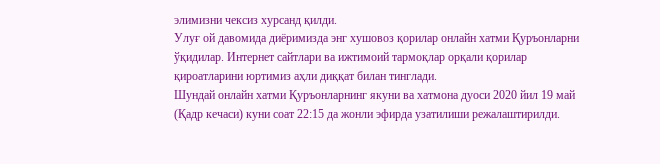элимизни чексиз хурсанд қилди.
Улуғ ой давомида диёримизда энг хушовоз қорилар онлайн хатми Қуръонларни ўқидилар. Интернет сайтлари ва ижтимоий тармоқлар орқали қорилар қироатларини юртимиз аҳли диққат билан тинглади.
Шундай онлайн хатми Қуръонларнинг якуни ва хатмона дуоси 2020 йил 19 май (Қадр кечаси) куни соат 22:15 да жонли эфирда узатилиши режалаштирилди.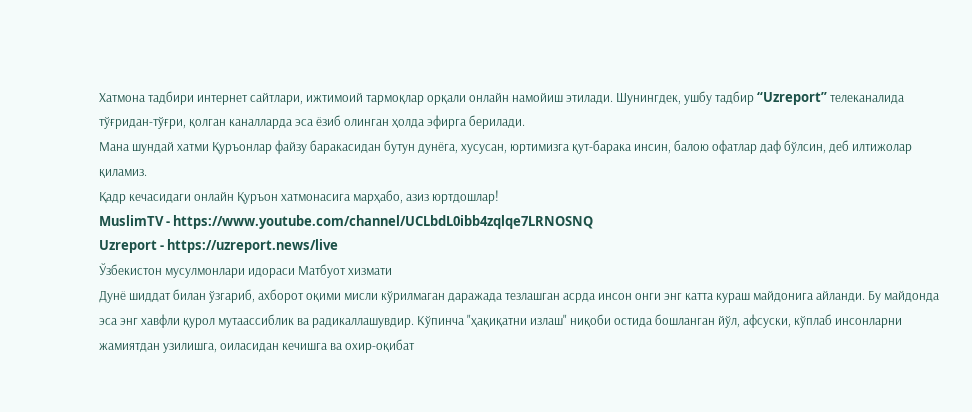Хатмона тадбири интернет сайтлари, ижтимоий тармоқлар орқали онлайн намойиш этилади. Шунингдек, ушбу тадбир “Uzreport” телеканалида тўғридан-тўғри, қолган каналларда эса ёзиб олинган ҳолда эфирга берилади.
Мана шундай хатми Қуръонлар файзу баракасидан бутун дунёга, хусусан, юртимизга қут-барака инсин, балою офатлар даф бўлсин, деб илтижолар қиламиз.
Қадр кечасидаги онлайн Қуръон хатмонасига марҳабо, азиз юртдошлар!
MuslimTV - https://www.youtube.com/channel/UCLbdL0ibb4zqlqe7LRNOSNQ
Uzreport - https://uzreport.news/live
Ўзбекистон мусулмонлари идораси Матбуот хизмати
Дунё шиддат билан ўзгариб, ахборот оқими мисли кўрилмаган даражада тезлашган асрда инсон онги энг катта кураш майдонига айланди. Бу майдонда эса энг хавфли қурол мутаассиблик ва радикаллашувдир. Кўпинча "ҳақиқатни излаш" ниқоби остида бошланган йўл, афсуски, кўплаб инсонларни жамиятдан узилишга, оиласидан кечишга ва охир-оқибат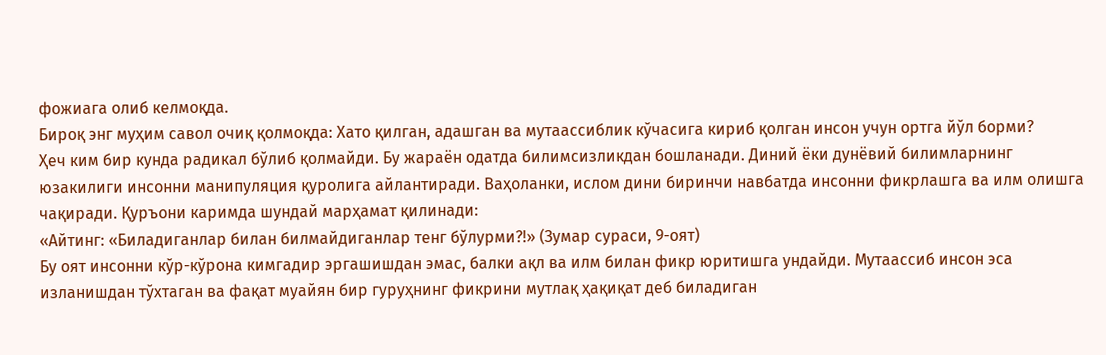фожиага олиб келмоқда.
Бироқ энг муҳим савол очиқ қолмоқда: Хато қилган, адашган ва мутаассиблик кўчасига кириб қолган инсон учун ортга йўл борми?
Ҳеч ким бир кунда радикал бўлиб қолмайди. Бу жараён одатда билимсизликдан бошланади. Диний ёки дунёвий билимларнинг юзакилиги инсонни манипуляция қуролига айлантиради. Ваҳоланки, ислом дини биринчи навбатда инсонни фикрлашга ва илм олишга чақиради. Қуръони каримда шундай марҳамат қилинади:
«Айтинг: «Биладиганлар билан билмайдиганлар тенг бўлурми?!» (Зумар сураси, 9-оят)
Бу оят инсонни кўр-кўрона кимгадир эргашишдан эмас, балки ақл ва илм билан фикр юритишга ундайди. Мутаассиб инсон эса изланишдан тўхтаган ва фақат муайян бир гуруҳнинг фикрини мутлақ ҳақиқат деб биладиган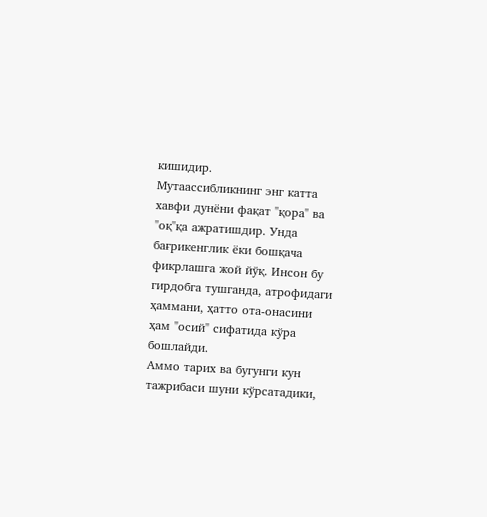кишидир.
Мутаассибликнинг энг катта хавфи дунёни фақат "қора" ва "оқ"қа ажратишдир. Унда бағрикенглик ёки бошқача фикрлашга жой йўқ. Инсон бу гирдобга тушганда, атрофидаги ҳаммани, ҳатто ота-онасини ҳам "осий" сифатида кўра бошлайди.
Аммо тарих ва бугунги кун тажрибаси шуни кўрсатадики,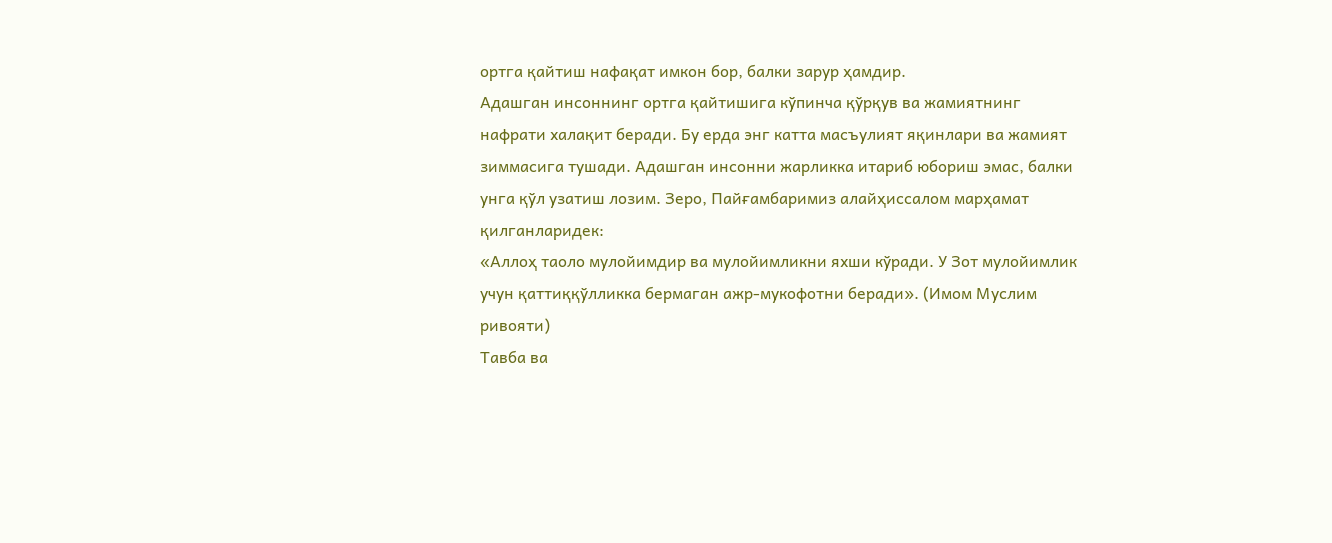ортга қайтиш нафақат имкон бор, балки зарур ҳамдир.
Адашган инсоннинг ортга қайтишига кўпинча қўрқув ва жамиятнинг нафрати халақит беради. Бу ерда энг катта масъулият яқинлари ва жамият зиммасига тушади. Адашган инсонни жарликка итариб юбориш эмас, балки унга қўл узатиш лозим. Зеро, Пайғамбаримиз алайҳиссалом марҳамат қилганларидек:
«Аллоҳ таоло мулойимдир ва мулойимликни яхши кўради. У Зот мулойимлик учун қаттиққўлликка бермаган ажр-мукофотни беради». (Имом Муслим ривояти)
Тавба ва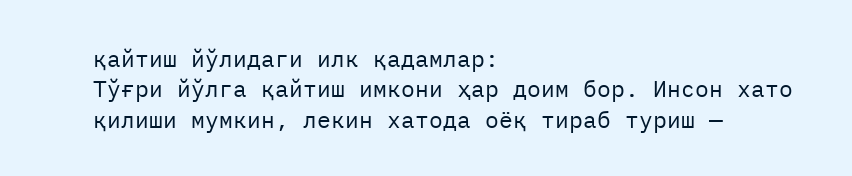қайтиш йўлидаги илк қадамлар:
Тўғри йўлга қайтиш имкони ҳар доим бор. Инсон хато қилиши мумкин, лекин хатода оёқ тираб туриш —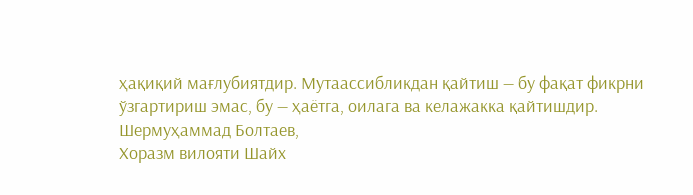ҳақиқий мағлубиятдир. Мутаассибликдан қайтиш — бу фақат фикрни ўзгартириш эмас, бу — ҳаётга, оилага ва келажакка қайтишдир.
Шермуҳаммад Болтаев,
Хоразм вилояти Шайх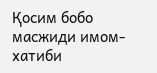Қосим бобо
масжиди имом-хатиби